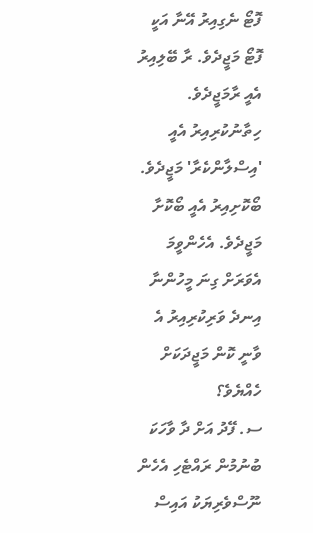ފޮޓޯ ނެގިއިރު އޭނާ އަކީ ފޮޓޯ މަޖީދެވެ. ރާ ބޭލިއިރު އެއީ ރާމަޖީދެވެ. ހިތާނުކުރިއިރު އެއީ 'އިސްލާންކެރާ' މަޖީދެވެ. ބޯކޮށިއިރު އެއީ ބޯކޮށާ މަޖީދެވެ. އެހެންވީމަ އެވަރަށް ގިނަ މީހުންނާ އިނދެ ވަރިކުރިއިރު އެ ވާނީ ކޮން މަޖީދަކަށް ހެއްޔެވެ؟
ސ. ފޭދު އަށް ދާ ވާހަކަ ބުނުމުން ރައްޓެހި އެހެން ނޫސްވެރިޔަކު އައިސް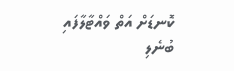ކޮނޑަށް އަތް ވައްޓާލާފައި ބުނެލި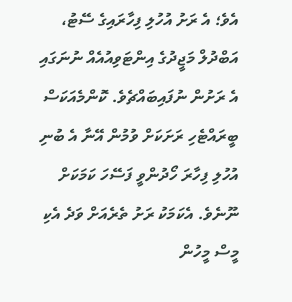އެވެ؛ އެ ރަށު އުހުލި ފިހާރައިގެ ސޭޓު، އަބްދުލް މަޖީދުގެ އިންޓަވިއުއެއް ނުނަގައި އެ ރަށުން ނުފައިބައްޗެވެ. ކޮންމެއަކަސް ބީރައްޓެހި ރަށަކަށް ވުމުން އޭނާ އެ ބުނި އުހުލި ފިހާރަ ހޯދުންވީ ފަސޭހަ ކަމަކަށް ނޫނެވެ. އެކަމަކު ރަށު ތެރެއަށް ވަދެ އެކި މީސް މީހުން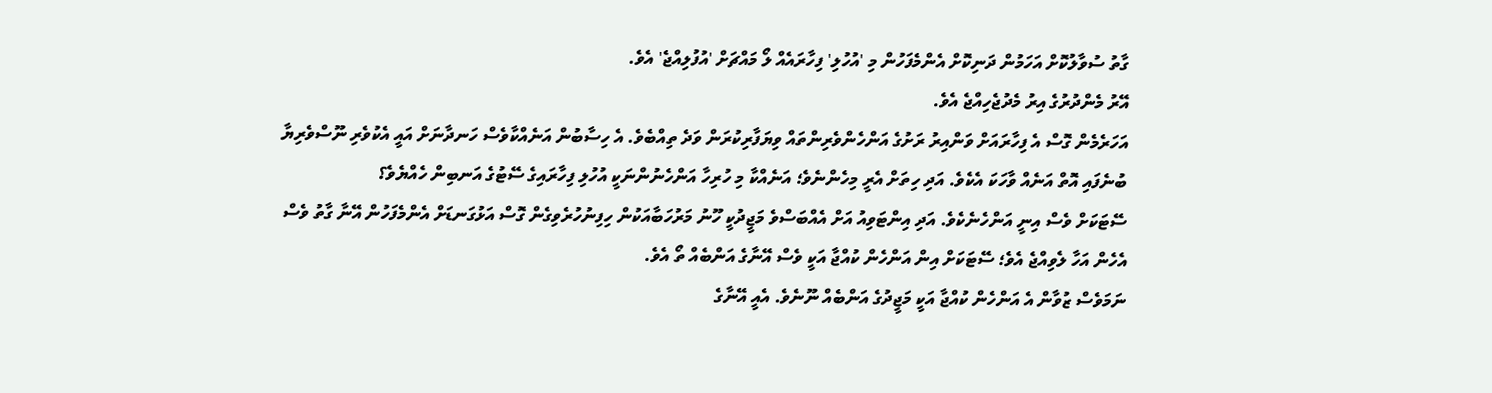ގާތު ސުވާލުކޮށް އަހަމުން ދަނިކޮށް އެންމެފަހުން މި 'އުހުލި' ފިހާރައެއް ލޯ މައްޗަށް 'އުފުލިއްޖެ' އެވެ.
އޭރު މެންދުރުގެ އިރު މެދުޖެހިއްޖެ އެވެ.
އަހަރެމެން ގޮސް އެ ފިހާރައަށް ވަންއިރު ރަށުގެ އަންހެންވެރިންތައް ވިޔަފާރިކުރަން ވަދެ ތިއްބެވެ. އެ ހިސާބުން އަނެއްކާވެސް ހަނދާނަށް އައީ އެކުވެރި ނޫސްވެރިޔާ ބުނެފައި އޮތް އަނެއް ވާހަކަ އެކެވެ. އަދި ހިތަށް އެރީ މިހެންނެވެ؛ އަނެއްކާ މި ހުރިހާ އަންހެނުންނަކީ އުހުލި ފިހާރައިގެ ސޭޓުގެ އަނބިން ހެއްޔެވެ؟
ސޭޓަކަށް ވެސް އިނީ އަންހެނެކެވެ. އަދި އިންޓަވިއު އަށް އެއްބަސްވެ މަޖީދުކީ ހޫނު މަރުހަބާއަކުން ހިފިނުހުރެވިގެން ގޮސް އަޅުގަނޑަށް އެންމެފަހުން އޭނާ ގާތު ވެސް އެހެން އަހާ ލެވިއްޖެ އެވެ؛ ސޭޓަކަށް އިން އަންހެން ކުއްޖާ އަކީ ވެސް އޭނާގެ އަންބެއް ތޯ އެވެ.
ނަމަވެސް ޒުވާން އެ އަންހެން ކުއްޖާ އަކީ މަޖީދުގެ އަންބެއް ނޫނެވެ. އެއީ އޭނާގެ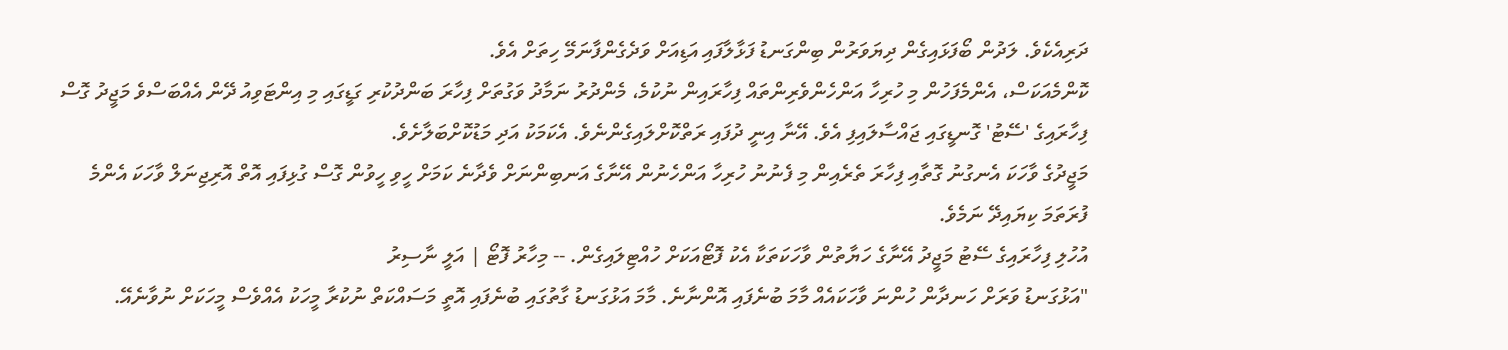ދަރިއެކެވެ. ލަދުން ބޯފަޅައިގެން ދިޔަވަރުން ބިންގަނޑު ފަޅާލާފައި އަޑިއަށް ވަދެގެންފާނަމޭ ހިތަށް އެވެ.
ކޮންމެއަކަސް، އެންމެފަހުން މި ހުރިހާ އަންހެންވެރިންތައް ފިހާރައިން ނުކުމެ، މެންދުރު ނަމާދު ވަގުތަށް ފިހާރަ ބަންދުކުރި ގަޑީގައި މި އިންޓަވިއު ދޭން އެއްބަސްވެ މަޖީދު ގޮސް ފިހާރައިގެ 'ސޭޓު' ގޮނޑީގައި ޖައްސާލައިފި އެވެ. އޭނާ އިނީ ދުފައި ރަތްކޮށްލައިގެންނެވެ. އެކަމަކު އަދި މަޑުކޮށްބަލާށެވެ.
މަޖީދުގެ ވާހަކަ އެނގުނު ގޮތާއި ފިހާރަ ތެރެއިން މި ފެނުނު ހުރިހާ އަންހެނުން އޭނާގެ އަނބިންނަށް ވެދާނެ ކަމަށް ހީވި ހީވުން ގޮސް ގުޅިފައި އޮތް އޮރިޖިނަލް ވާހަކަ އެންމެ ފުރަތަމަ ކިޔައިދޭ ނަމެވެ.
އުހުލި ފިހާރައިގެ ސޭޓު މަޖީދު އޭނާގެ ހަޔާތުން ވާހަކަތަކާ އެކު ފޮޓޯއަކަށް ހުއްޓިލައިގެން. -- މިހާރު ފޮޓޯ | އަލީ ނާސިރު
"އަޅުގަނޑު ވަރަށް ހަނދާން ހުންނަ ވާހަކައެއް މާމަ ބުނެފައި އޮންނާނެ. މާމަ އަޅުގަނޑު ގާތުގައި ބުނެފައި އޮތީ މަސައްކަތް ނުކުރާ މީހަކު އެއްވެސް މީހަކަށް ނުވާނެއޭ.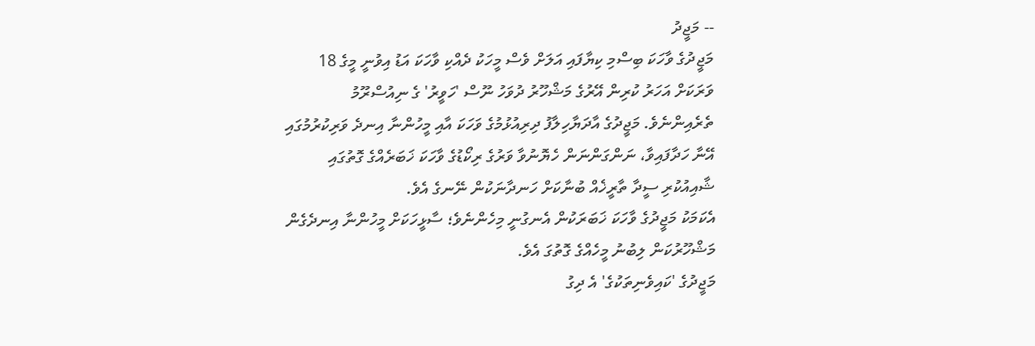-- މަޖީދު
މަޖީދުގެ ވާހަކަ ބިސްމި ކިޔާފައި އަލަށް ވެސް މީހަކު ދެއްކި ވާހަކަ އަޑު އިވުނީ މީގެ 18 ވަރަކަށް އަހަރު ކުރިން އޭރުގެ މަޝްހޫރު ދުވަހު ނޫސް 'ހަވީރު' ގެ ނިއުސްރޫމު ތެރެއިންނެވެ. މަޖީދުގެ އާދަޔާހިލާފު ދިރިއުޅުމުގެ ވަހަކަ އާއި މީހުންނާ އިނދެ ވަރިކުރުމުގައި އޭނާ ހަދާފައިވާ، ނަންގަންނަން ހެޔޮނުވާ ވަރުގެ ރިކޯޑުގެ ވާހަކަ ޚަބަރެއްގެ ގޮތުގައި ޝާއިއުކުރި ސީދާ ތާރީޚެއް ބުނާކަށް ހަނދާނަކުން ނޭނގެ އެވެ.
އެކަމަކު މަޖީދުގެ ވާހަކަ ޚަބަރަކުން އެނގުނީ މިހެންނެވެ؛ ސާޅީހަކަށް މީހުންނާ އިނދެގެން މަޝްހޫރުކަން ލިބުނު މީހެއްގެ ގޮތުގަ އެވެ.
މަޖީދުގެ 'ކައިވެނިތަކުގެ' އެ ދިގު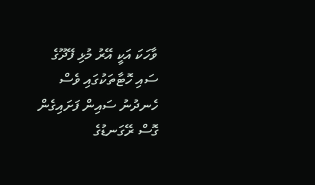ވާހަކަ އަކީ އޭރު މުޅި ފޭދޫގެ ސައި ހޮޓާތަކުގައި ވެސް ހެނދުނު ސައިން ފަށައިގެން ގޮސް ރޭގަނޑުގެ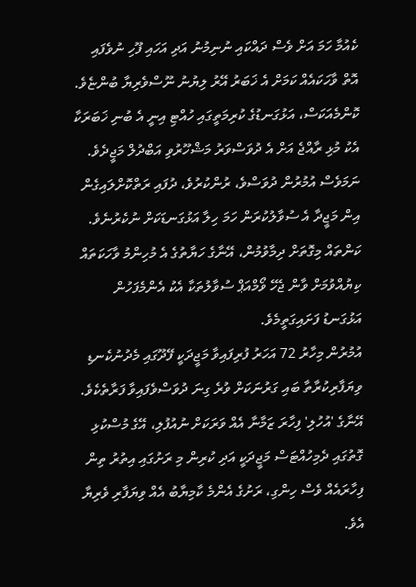ކެއުމާ ހަމަ އަށް ވެސް ދައްކައި ނުނިމުނު އަދި އަހައި ފޫހި ނުވެފައި އޮތް ވާހަކައެއް ކަމަށް އެ ޚަބަރު އޭރު ލިޔުނު ނޫސްވެރިޔާ ބުންޏެވެ.
ކޮންމެއަކަސް، އަޅުގަނޑުގެ ކުރިމަތީގައި ހުއްޓި އިނީ އެ ބުނި ޚަބަރަކާ އެކު މުޅި ރާއްޖެ އަށް އެ ދުވަސްވަރު މަޝްހޫރުވި އަބްދުލް މަޖީދެވެ. ނަމަވެސް އުމުރުން ދުވަސްވެ، ރުންކުރުވެ، ދުފައި ރަތްކޮށްލައިގެން އިން މަޖީދާ އެ ސުވާލުކުރަން ހަމަ ހިލާ އަޅުގަނޑަކަށް ނުކެރުނެވެ.
ކަންތައް މިގޮތަށް ދިމާވުމުން، އޭނާގެ ހަޔާތުގެ އެ މުހިންމު ވާހަކަތައް ކިޔުއްވުމަށް ވާން ޖެހޭ ވޯމްއަޕް ސުވާލުތަކާ އެކު އެންމެފަހުން އަޅުގަނޑު ފަށައިގަތީމެވެ.
އުމުރުން މިހާރު 72 އަހަރު ފުރިފައިވާ މަޖީދަކީ ފޭދޫގައި މެދުނުކެނޑި ވިޔަފާރިކުރާތާ ބައި ގަރުނަކަށް ވުރެ ގިނަ ދުވަސްވެފައިވާ ފަރާތެކެވެ. އޭނާގެ 'އުހުލި' ފިހާރަ ޒަމާނާ އެއް ވަރަކަށް ނުއުފުލި، އޭގެ މުސްކުޅި ގޮތުގައި ދެމިހުއްޓަސް މަޖީދަކީ އަދި ކުރިން މި ރަށުގައި އިތުރު ތިން ފިހާރައެއް ވެސް ހިންގި، ރަށުގެ އެންމެ ކާމިޔާބު އެއް ވިޔަފާރި ވެރިޔާ އެވެ.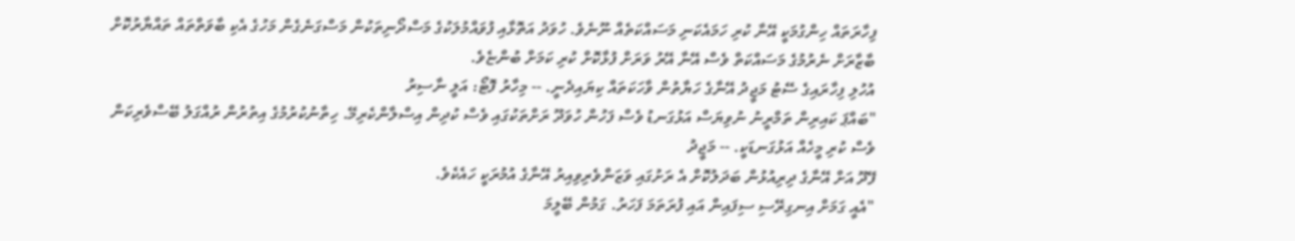ފިހާރަތައް ހިންގުމަކީ އޭނާ ކުރި ހަމައެކަނި މަސައްކަތެއް ނޫނެވެ. ހުވަދު އަތޮޅާއި ފުވައްމުލަކުގެ މަސްދޯނިތަކުން މަސްގަނެގެން މަހުގެ އެކި ބާވަތްތައް ތައްޔާރުކޮށް ބާޒާރަށް ނެރުމުގެ މަސައްކަތް ވެސް އޭނާ އޭރު ވަރަށް ފުޅާކޮށް ކުރި ކަމަށް ބުންޏެވެ.
އުހުލި ފިހާރައިގެ ސޭޓު މަޖީދު އޭނާގެ ހަޔާތުން ވާހަކަތައް ކިޔައިދެނީ. -- މިހާރު ފޮޓޯ: އަލީ ނާސިރު
"ބައްޕަ ކައިރިން ތަމްރީނު ނުވިޔަސް އަޅުގަނޑު ވެސް ފަހުން ހުވަދޫ ރަށްތަކުގައި ވެސް ކުދިން އިސްލާންކެރިމޭ. ހިތާނުކުރުމުގެ އިތުރުން ރުއްގަލު ބޭސްވެރިކަން ވެސް ކުރި މީހެއް އަޅުގަނޑަކީ. -- މަޖީދު
ފޭދޫ އަށް އޭނާގެ ދިރިއުޅުން ބަދަލުކޮށް އެ ރަށުގައި ވަޒަންވެރިވިއިރު އޭނާގެ އުމުރަކީ ހައެކެވެ.
"އެއީ ގަމަށް އިނގިރޭސި ސިފައިން އައި ފުރަތަމަ ފަހަރު. ގަމުން ބޭލީމަ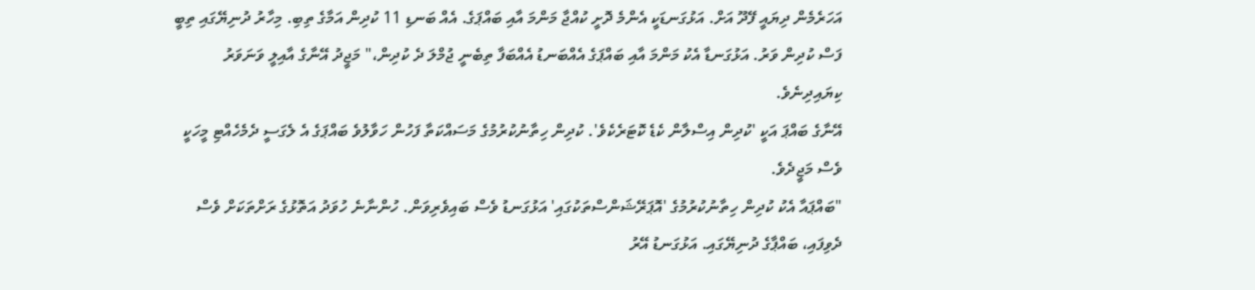އަހަރެމެން ދިޔައީ ފޭދޫ އަށް. އަޅުގަނޑަކީ އެންމެ ދޮށީ ކުއްޖާ މަންމަ އާއި ބައްޕަގެ. އެއް ބަނޑި 11 ކުދިން އަމާގެ ތިބި. މިހާރު ދުނިޔޭގައި ތިބީ ފަސް ކުދިން ވަރު. އަޅުގަނޑާ އެކު މަންމަ އާއި ބައްޕަގެ އެއްބަނޑު އެއްބަފާ ތިބެނީ ޖުމްލަ ދެ ކުދިން،" މަޖީދު އޭނާގެ އާއިލީ ވަނަވަރު ކިޔައިދިނެވެ.
އޭނާގެ ބައްޕަ އަކީ 'ކުދިން އިސްލާން ކެޑެ ކޮޓަރެކެވެ'. ކުދިން ހިތާނުކުރުމުގެ މަސައްކަތާ ފަހުން ހަވާލުވެ ބައްޕަގެ އެ ލެގަސީ ދެމެހެއްޓި މީހަކީ ވެސް މަޖީދެވެ.
"ބައްޕައާ އެކު ކުދިން ހިތާނުކުރުމުގެ 'އޮޕަރޭޝަންސްތަކުގައި' އަޅުގަނޑު ވެސް ބައިވެރިވަން. ހުންނާނެ ހުވަދު އަތޮޅުގެ ރަށްތަކަށް ވެސް ދެވިފައި، ބައްޕާގެ ދުނިޔޭގައި. އަޅުގަނޑު އޭރު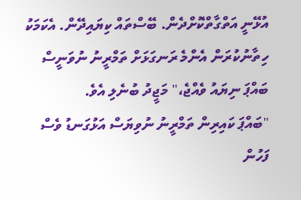އުޅޭނީ އަތްގާތްކޮށްދެން. ބޭސްތައް ކިޔައިދޭން. އެކަމަކު ހިތާނުކުރަން އެންމެ ރަނގަޅަށް ތަމްރީނު ނުވަނީސް ބައްޕަ ނިޔައު ވެއްޖެ،" މަޖީދު ބުނެލި އެވެ.
"ބައްޕަ ކައިރިން ތަމްރީނު ނުވިޔަސް އަޅުގަނޑު ވެސް ފަހުން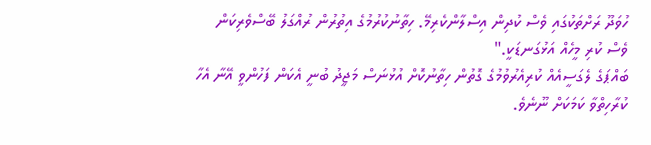ހުވަދޫ ރަށްތަކުގައި ވެސް ކުދިން އިސްލާންކެރިމޭ. ހިތާނުކުރުމުގެ އިތުރުން ރުއްގަލު ބޭސްވެރިކަން ވެސް ކުރި މީހެއް އަޅުގަނޑަކީ."
ބައްޕަގެ ލެގަސީއެއް ކުރިއެރުވުމުގެ ގޮތުން ހިތާނުކޮށް އުޅުނަސް މަޖީދު ބުނީ އެކަން ފަހުންވީ އޭނާ އެހާ ކުރާހިތްވާ ކަމަކަށް ނޫނެވެ.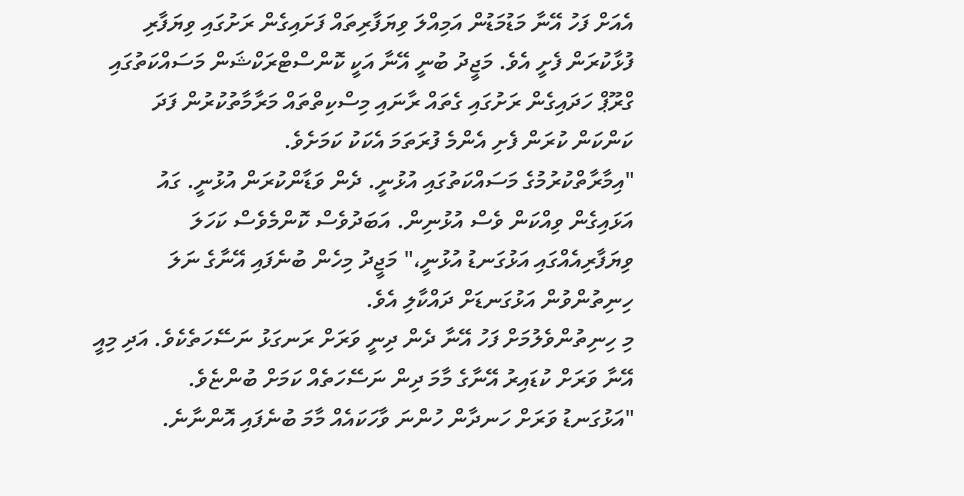އެއަށް ފަހު އޭނާ މަޑުމަޑުން އަމިއްލަ ވިޔަފާރިތައް ފަށައިގެން ރަށުގައި ވިޔަފާރި ފުޅާކުރަން ފެށީ އެވެ. މަޖީދު ބުނީ އޭނާ އަކީ ކޮންސްޓްރަކްޝަން މަސައްކަތުގައި ގްރޫޕް ހަދައިގެން ރަށުގައި ގެތައް ރާނައި މިސްކިތްތައް މަރާމާތުކުރުން ފަދަ ކަންކަން ކުރަން ފެށި އެންމެ ފުރަތަމަ އެކަކު ކަމަށެވެ.
"އިމާރާތްކުރުމުގެ މަސައްކަތުގައި އުޅުނީ. ދެން ވަޑާންކުރަން އުޅުނީ. ގައު އަޅައިގެން ވިއްކަން ވެސް އުޅުނިން. އަބަދުވެސް ކޮންމެވެސް ކަހަލަ ވިޔަފާރިއެއްގައި އަޅުގަނޑު އުޅުނީ،" މަޖީދު މިހެން ބުނެފައި އޭނާގެ ނަލަ ހިނިތުންވުން އަޅުގަނޑަށް ދައްކާލި އެވެ.
މި ހިނިތުންވެލުމަށް ފަހު އޭނާ ދެން ދިނީ ވަރަށް ރަނގަޅު ނަސޭހަތެކެވެ. އަދި މިއީ އޭނާ ވަރަށް ކުޑައިރު އޭނާގެ މާމަ ދިން ނަސޭހަތެއް ކަމަށް ބުންޏެވެ.
"އަޅުގަނޑު ވަރަށް ހަނދާން ހުންނަ ވާހަކައެއް މާމަ ބުނެފައި އޮންނާނެ.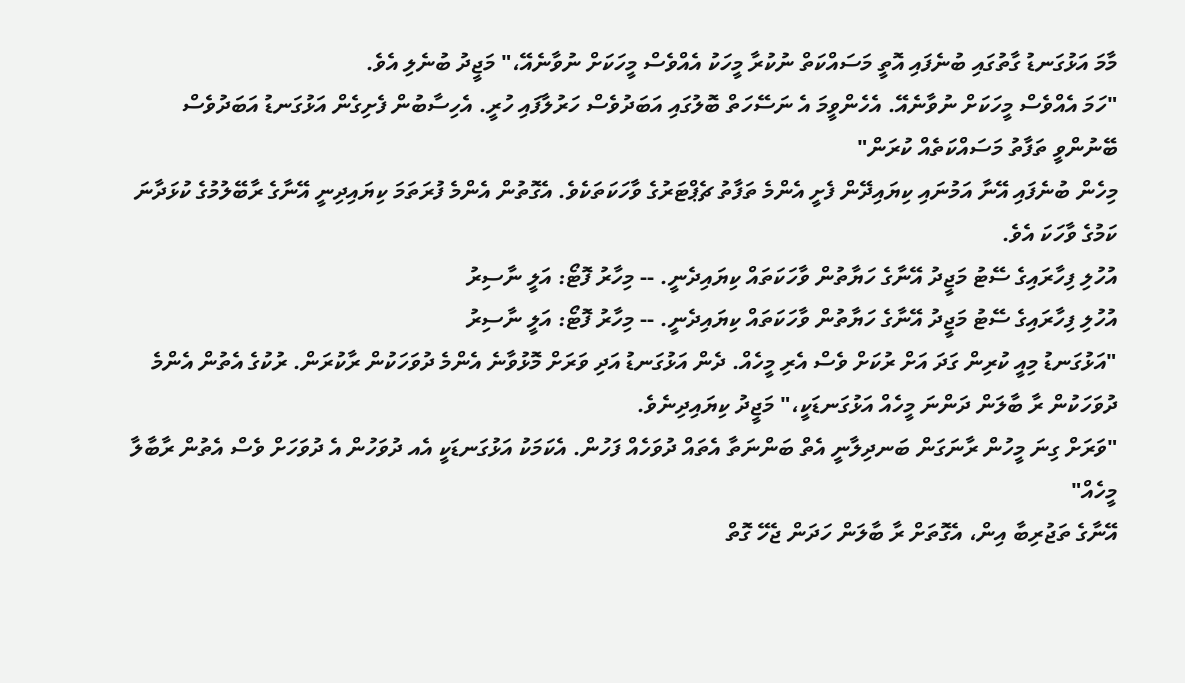މާމަ އަޅުގަނޑު ގާތުގައި ބުނެފައި އޮތީ މަސައްކަތް ނުކުރާ މީހަކު އެއްވެސް މީހަކަށް ނުވާނެއޭ،" މަޖީދު ބުނެލި އެވެ.
"ހަމަ އެއްވެސް މީހަކަށް ނުވާނެއޭ. އެހެންވީމަ އެ ނަސޭހަތް ބޮލުގައި އަބަދުވެސް ހަރުލާފައި ހުރީ. އެހިސާބުން ފެށިގެން އަޅުގަނޑު އަބަދުވެސް ބޭނުންވީ ތަފާތު މަސައްކަތެއް ކުރަން"
މިހެން ބުނެފައި އޭނާ އަމުނައި ކިޔައިދޭން ފެށީ އެންމެ ތަފާތު ޗެޕްޓަރުގެ ވާހަކަތަކެވެ. އެގޮތުން އެންމެ ފުރަތަމަ ކިޔައިދިނީ އޭނާގެ ރާބޭލުމުގެ ކުޅަދާނަ ކަމުގެ ވާހަކަ އެވެ.
އުހުލި ފިހާރައިގެ ސޭޓު މަޖީދު އޭނާގެ ހަޔާތުން ވާހަކަތައް ކިޔައިދެނީ. -- މިހާރު ފޮޓޯ: އަލީ ނާސިރު
އުހުލި ފިހާރައިގެ ސޭޓު މަޖީދު އޭނާގެ ހަޔާތުން ވާހަކަތައް ކިޔައިދެނީ. -- މިހާރު ފޮޓޯ: އަލީ ނާސިރު
"އަޅުގަނޑު މިއީ ކުރިން ގަދަ އަށް ރުކަށް ވެސް އެރި މީހެއް. ދެން އަޅުގަނޑު އަދި ވަރަށް މޮޅުވާނެ އެންމެ ދުވަހަކުން ރާކުރަން. ރުކުގެ އެތުން އެންމެ ދުވަހަކުން ރާ ބާލަން ދަންނަ މީހެއް އަޅުގަނޑަކީ،" މަޖީދު ކިޔައިދިނެވެ.
"ވަރަށް ގިނަ މީހުން ރާނަގަން ބަނދިލާނީ އެތް ބަންނަތާ އެތައް ދުވަހެއް ފަހުން. އެކަމަކު އަޅުގަނޑަކީ އެއ ދުވަހުން އެ ދުވަހަށް ވެސް އެތުން ރާބާލާ މީހެއް"
އޭނާގެ ތަޖުރިބާ އިން، އެގޮތަށް ރާ ބާލަން ހަދަން ޖެހޭ ގޮތް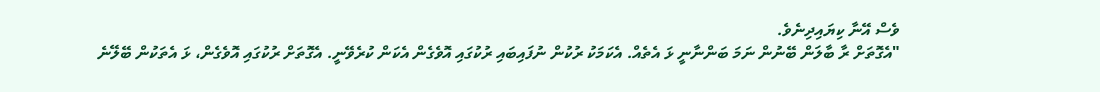ވެސް އޭނާ ކިޔައިދިނެވެ.
"އެގޮތަށް ރާ ބާލަން ބޭނުން ނަމަ ބަންނާނީ ޅަ އެތެއް. އެކަމަކު ރުކުން ނުފައިބައި ރުކުގައި އޮވެގެން އެކަން ކުރެވޭނީ. އެގޮތަށް ރުކުގައި އޮވެގެން، ޅަ އެތަކުން ބޭލޭނެ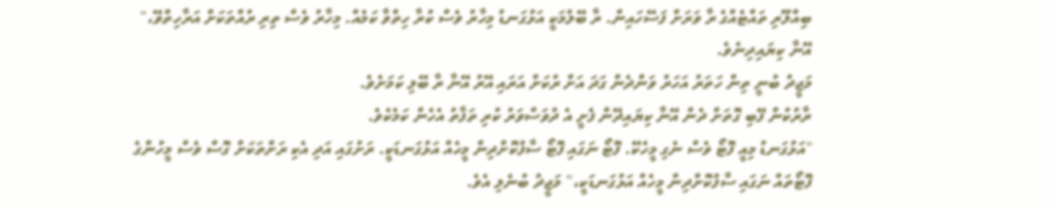ބިއްލޫރި ތައްޓެއްގެ ރާ ވަރަށް ފަސޭހައިން. ރާ ބޭލުމަކީ އަޅުގަނޑު މިހާރު ވެސް ކުރާ ހިތްވާ ކަމެއް. މިހާރު ވެސް ތިރި ރުއްތަކަށް އަރާހިތްވޭ،" އޭނާ ކިޔައިދިނެވެ.
މަޖީދު ބުނީ ތިން ހަތަރު އަހަރު ވަންދެން ގަދަ އަށް ރުކަށް އަރައި އޭރު އޭނާ ރާ ބޭލި ކަމަށެވެ.
ރާރުކުން ފޭބި ގޮތަށް ދެން އޭނާ ކިޔައިދޭން ފެށީ އެ ދުވަސްވަރު ކުރި ތަފާތު އެހެން ކަމެކެވެ.
"އަޅުގަނޑު މިއީ ފޮޓޯ ވެސް ނެގި މީހެކޭ. ފޮޓޯ ނަގައި ފޮޓޯ ސާފުކޮށްދިން މީހެއް އަޅުގަނޑަކީ. ރަށުގައި އަދި އެކި ރަށްތަކަށް ގޮސް ވެސް މީހުންގެ ފޮޓޯތައް ނަގައި ސާފުކޮށްދިން މީހެއް އަޅުގަނޑަކީ،" މަޖީދު ބުނެލި އެވެ.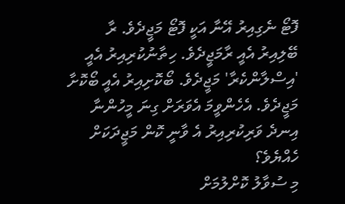ފޮޓޯ ނެގިއިރު އޭނާ އަކީ ފޮޓޯ މަޖީދެވެ. ރާ ބޭލިއިރު އެއީ ރާމަޖީދެވެ. ހިތާނުކުރިއިރު އެއީ 'އިސްލާންކެރާ' މަޖީދެވެ. ބޯކޮށިއިރު އެއީ ބޯކޮށާ މަޖީދެވެ. އެހެންވީމަ އެވަރަށް ގިނަ މީހުންނާ އިނދެ ވަރިކުރިއިރު އެ ވާނީ ކޮން މަޖީދަކަށް ހެއްޔެވެ؟
މި ސުވާލު ކޮށްލުމަށް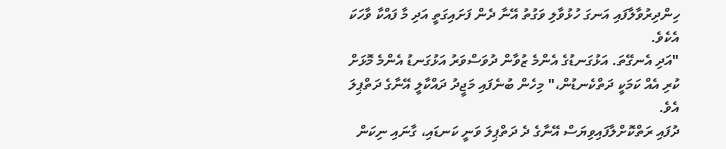ހިންދިރުވާލާފައި އަނގަ ހުޅުވާލި ވަގުތު އޭނާ ދެން ފަށައިގަތީ އަދި މާ ފައްކާ ވާހަކަ އެކެވެ.
"އަދި އެނގޭތަ. އަޅުގަނޑުގެ އެންމެ ޒުވާން ދުވަސްވަރު އަޅުގަނޑު އެންމެ މޮޅަށް ކުރި އެއް ކަމަކީ ދަތްކެނޑުން،" މިހެން ބުނެފައި މަޖީދު ދައްކާލީ އޭނާގެ ދަތްޕިލަ އެވެ.
ދުފައި ރަތްކޮށްލާފައިވިޔަސް އޭނާގެ ދެ ދަތްޕިލަ ވަނީ ކަނޑައި، ގާނައި ނިކަން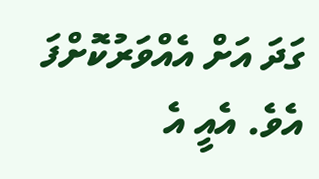ގަދަ އަށް އެއްވަރުކޮށްފަ އެވެ. އެއީ އެ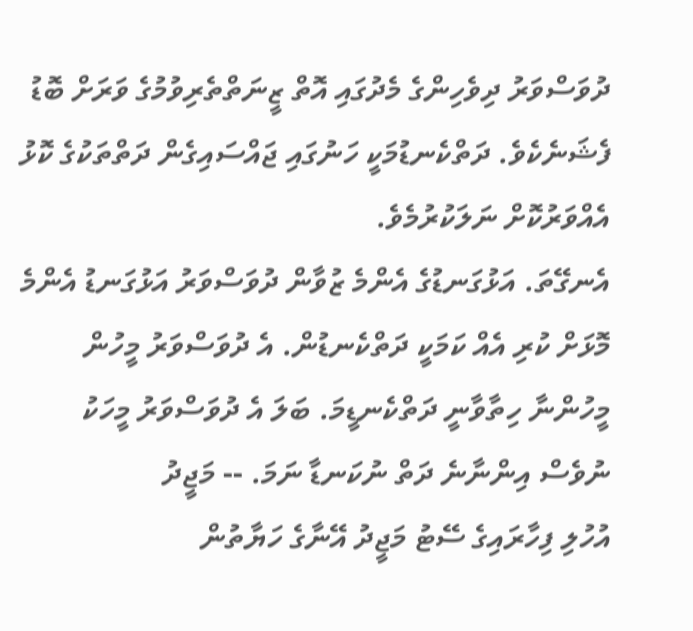ދުވަސްވަރު ދިވެހިންގެ މެދުގައި އޮތް ޒީނަތްތެރިވުމުގެ ވަރަށް ބޮޑު ފެޝަނެކެވެ. ދަތްކެނޑުމަކީ ހަނުގައި ޖައްސައިގެން ދަތްތަކުގެ ކޮޅު އެއްވަރުކޮށް ނަލަކުރުމެވެ.
އެނގޭތަ. އަޅުގަނޑުގެ އެންމެ ޒުވާން ދުވަސްވަރު އަޅުގަނޑު އެންމެ މޮޅަށް ކުރި އެއް ކަމަކީ ދަތްކެނޑުން. އެ ދުވަސްވަރު މީހުން މީހުންނާ ހިތާވާނީ ދަތްކެނޑީމަ. ބަލަ އެ ދުވަސްވަރު މީހަކު ނުވެސް އިންނާނެ ދަތް ނުކަނޑާ ނަމަ. -- މަޖީދު
އުހުލި ފިހާރައިގެ ސޭޓު މަޖީދު އޭނާގެ ހަޔާތުން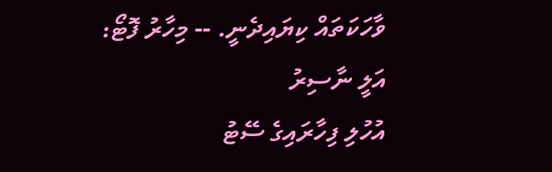ވާހަކަތައް ކިޔައިދެނީ. -- މިހާރު ފޮޓޯ: އަލީ ނާސިރު
އުހުލި ފިހާރައިގެ ސޭޓު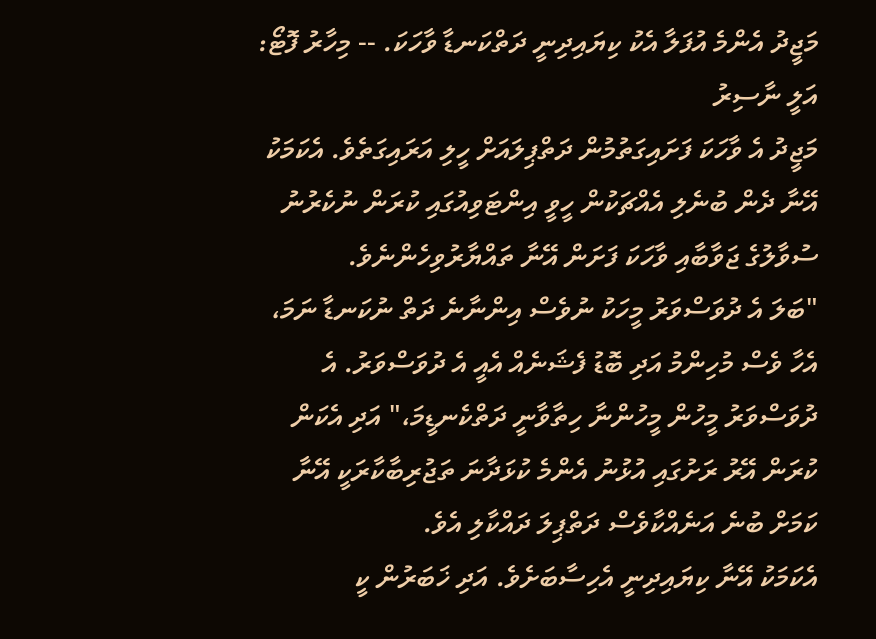މަޖީދު އެންމެ އުފަލާ އެކު ކިޔައިދިނީ ދަތްކަނޑާ ވާހަކަ. -- މިހާރު ފޮޓޯ: އަލީ ނާސިރު
މަޖީދު އެ ވާހަކަ ފަށައިގަތުމުން ދަތްޕިލައަށް ހީލި އަރައިގަތެވެ. އެކަމަކު އޭނާ ދެން ބުނެލި އެއްޗަކުން ހީވީ އިންޓަވިއުގައި ކުރަން ނުކެރުނު ސުވާލުގެ ޖަވާބާއި ވާހަކަ ފަށަން އޭނާ ތައްޔާރުވިހެންނެވެ.
"ބަލަ އެ ދުވަސްވަރު މީހަކު ނުވެސް އިންނާނެ ދަތް ނުކަނޑާ ނަމަ، އެހާ ވެސް މުހިންމު އަދި ބޮޑު ފެޝަނެއް އެއީ އެ ދުވަސްވަރު. އެ ދުވަސްވަރު މީހުން މީހުންނާ ހިތާވާނީ ދަތްކެނޑީމަ،" އަދި އެކަން ކުރަން އޭރު ރަށުގައި އުޅުނު އެންމެ ކުޅަދާނަ ތަޖުރިބާކާރަކީ އޭނާ ކަމަށް ބުނެ އަނެއްކާވެސް ދަތްޕިލަ ދައްކާލި އެވެ.
އެކަމަކު އޭނާ ކިޔައިދިނީ އެހިސާބަށެވެ. އަދި ޚަބަރުން ކީ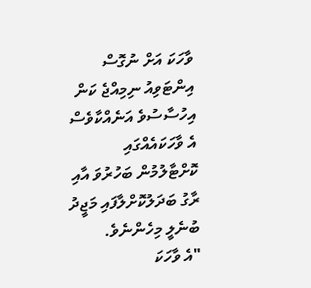ވާހަކަ އަށް ނުގޮސް އިންޓަވިއު ނިމިއްޖެ ކަން އިހުސާސުވެ އަނެއްކާވެސް އެ ވާހަކައެއްގައި ކޮށްޓާލުމުން ބަހުރުވަ އާއި ރާގު ބަދަލުކޮށްލާފައި މަޖީދު ބުނެލީ މިހެންނެވެ.
"އެ ވާހަކަ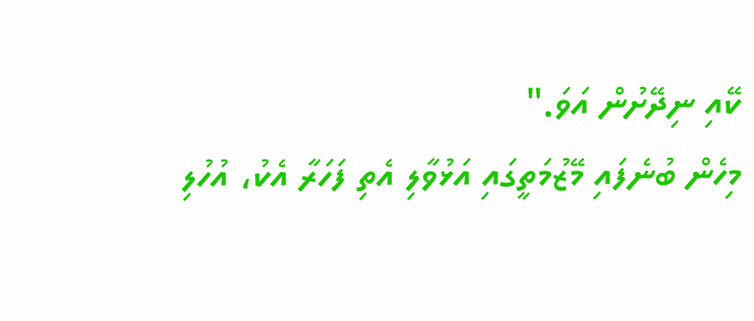ކޭއި ނިދޭށުން އަވަ."
މިހެން ބުނެފައި މޭޒުމަތީގައި އަޅުވާލި އެތި ފަހަރާ އެކު، އުހުލި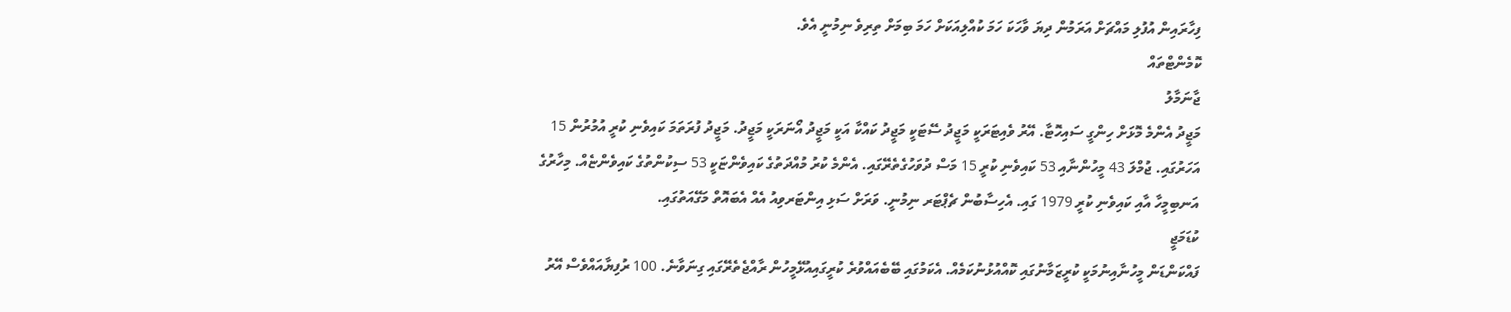ފިހާރައިން އުފުލި މައްޗަށް އަރަމުން ދިޔަ ވާހަކަ ހަމަ ކުއްލިއަކަށް ހަމަ ބިމަށް ތިރިވެ ނިމުނީ އެވެ.
ކޮމެންޓްތައް
ޖާނަމާލު
މަޖީދު އެންމެ މޮޅަށް ހިންގީ ސައިހޮޓާ. އޭރު ވެއިޓަރަކީ މަޖީދު ސޭޓަކީ މަޖީދު ކައްކާ އަކީ މަޖީދު އޯނަރަކީ މަޖީދު. މަޖީދު ފުރަތަމަ ކައިވެނި ކުރީ އުމުރުން 15 އަހަރުގައި. ޖުމްލަ 43 މީހުންނާއި 53 ކައިވެނި ކުރީ 15 މަސް ދުވަހުގެތެރޭގައި. އެންމެ ކުރު މުއްދަތުގެ ކައިވެންޏަކީ 53 ސިކުންތުގެ ކައިވެންޏެއް. މިހާރުގެ އަނބިމީހާ އާއި ކައިވެނި ކުރީ 1979 ގައި. އެހިސާބުން ޗެޕްޓަރ ނިމުނީ. ވަރަށް ސަޅި އިންޓަރވިއު އެއް އެބައޮތް މަގޭއަތުގައި.
ކުޑަމަޖީ
ފައްކަންޑަން މީހުނާއިނުމަކީ ކުރީޒަމާނުގައި ކޮއްއުޅުނުކަމެއް. އެކަމުގައި ބޭބެއައްވުރެ ކުރީގައިއުޅޭމީހުން ރާއްޖެތެރޭގައި ގިނަވާނެ. 100 ރުފިޔާއައްވެސް އޭރު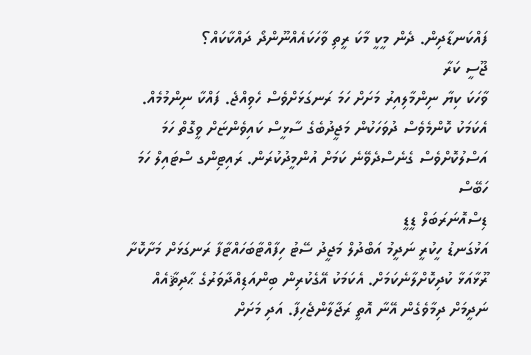ފައްކަނޑާދިން. ދެން މީކީ މާކަ ރީތި ވާހަކައެއްނޫންދޯ ދައްކާކައް؟
ޖޫސީ ކަރާ
ވާހަކަ ކިޔާ ނިންމާލިއިރު މަށަށް ހަމަ ރަނގަޅަށްވެސް ހެވިއްޖެ. ފައްކާ ނިންމުމެއް. އެކަމަކު ކޮންމެވެސް ދުވަހަކުން މަޖީދުބެގެ ސާޅީސް ކައިވެންޏަށް ވީގޮތް ހަމަ އަސްލުކޮށްވެސް ގެނެސްދެވޭނެ ކަމަށް އުންމީދުކުރަން. ރައިޓިންގ ސްޓައިލް ހަމަ ހަބޭސް
ޑިސްއޮނަރަބަލް ޑީޑީ
އަޅުގަނޑު ހީކުރީ ނަދީމު އަބްދުލް މަޖީދު ސޭޓު ހިފާއްޓާބަހައްޓާފާ ރަނގަޅަށް މަށާކޮށާ ރޫޅާއަޅާ ކުދިކޮށްލާނެކަމަށް. އެކަމަކު އޭގެކުރިން ބިންއަޑިއްދާވަރުގެ ޙާދިޘާއެއް ނަދީމަށް ދިމާވެގެން އޭނާ އޮތީ ރަޖާލާންޖެހިފާ. އަދި މަށަށް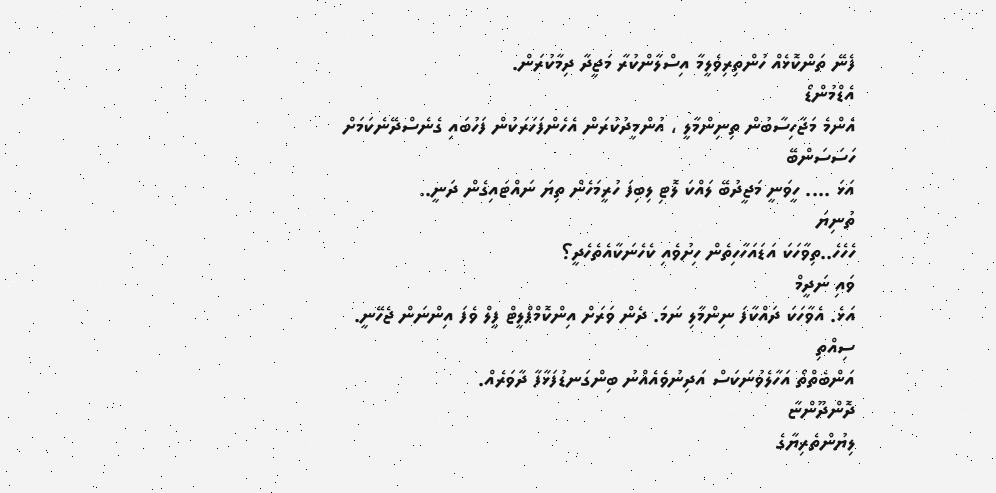ފެނޭ ތަންކޮޅެއް ހުންތިރިވެލީމާ އިސްލާންކުރާ މަޖީދާ ދިމާކުރަން.
އެޑްމުންޑޯ
އެންމެ މަޖާހިސާބުން ތިނިންމާލީ ، އުންމީދުކުރަން އެހެންފަހަރަކުން ފަހުބައި ގެނެސްދޭނެކަމަށް
ހަސަސަންބޭ
އަޅަ .... ހީވަނީ މަޖީދުބޭ ލައްކަ ލޮޓި ލިބިފަ ހުރީމަހެން ތިޔަ ނައްޓައިގެން ދަނީ..
ތުނިޔަ
ހެހެހެ..ތިވާހަކަ އަޑައަހާހިތެން ހިށުވެއި ކެހެނަކާއެތެހެދީ؟
ވައި ނަދީމް
އަޅެ. އެވާހަކަ ދައްކާފަ ނިންމާލި ނަމަ. ދެން ވަރަށް އިންކޮމްޕްލީޓް ފީލް ވެފަ އިންނަން ޖެހޭނީ.
ސިއްތި
އަންބެތްތޯ އަހާލެވުނަކަސް އަދިނުވެއެއްނު ބިންގަނޑުފަޅާފާ ދާވަރެއް.
ދޮންދޫންޏާ
ލިޔުންތެރިޔާގެ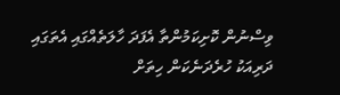ވިސްނުން ކޮށިކަމުންތާ އެފަދަ ހާލަތެއްގައި އެތަގައި ދަރިއަކު ހުރެދަނެކަން ހިތަށް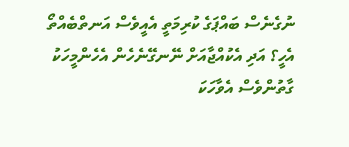ނުގެނެސް ބައްޕަގެ ކުރިމަތީ އެއީވެސް އަނތްބެއްތޯ އެހީ؟ އަދި އެކުއްޖާއަށް ނޭނގޭނެހެން އެހެންމީހަކު ގާތުންވެސް އެވާހަކަ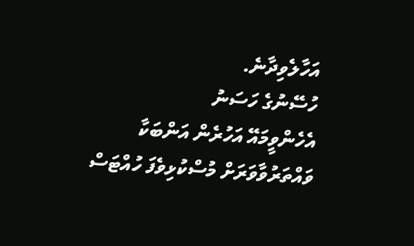އަހާލެވިދާނެ.
ހުސޭނުގެ ހަސަނު
އެހެންވީމައޭ އަހުރެން އަންބަކާ ވައްތަރުވާވަރަށް މުސްކުޅިވެފަ ހުއްޓަސް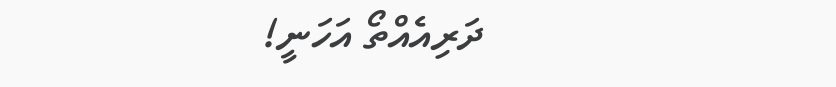ދަރިއެއްތޯ އަހަނީ!